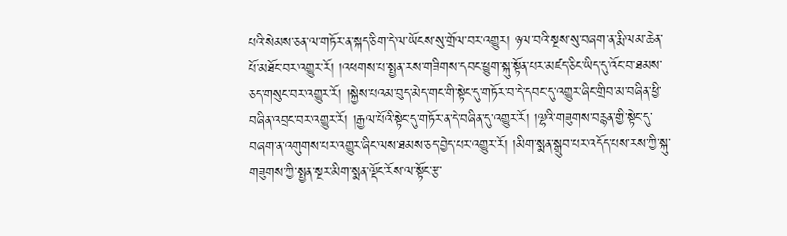པའི་སེམས་ཅན་ལ་གཏོར་ན་སྐད་ཅིག་དེ་ལ་ཡོངས་སུ་གྲོལ་བར་འགྱུར། ཉལ་བའི་སྔས་སུ་བཞག་ན་རྨི་ལམ་ཆེན་པོ་མཐོང་བར་འགྱུར་རོ། །འཕགས་པ་སྤྱན་རས་གཟིགས་དབང་ཕྱུག་སྐུ་སྟོན་པར་མཛད་ཅིང་ཡིད་དུ་འོང་བ་ཐམས་ཅད་གསུང་བར་འགྱུར་རོ། །སྐྱེས་པའམ་བུད་མེད་གང་གི་སྟེང་དུ་གཏོར་བ་དེ་དབང་དུ་འགྱུར་ཞིང་གྲིབ་མ་བཞིན་ཕྱི་བཞིན་འབྲང་བར་འགྱུར་རོ། །རྒྱལ་པོའི་སྟེང་དུ་གཏོར་ན་དེ་བཞིན་དུ་འགྱུར་རོ། །ལྷའི་གཟུགས་བརྙན་གྱི་སྟེང་དུ་བཞག་ན་འགུགས་པར་འགྱུར་ཞིང་ལས་ཐམས་ཅད་བྱེད་པར་འགྱུར་རོ། །མིག་སྨན་སྒྲུབ་པར་འདོད་པས་རས་ཀྱི་སྐུ་གཟུགས་ཀྱི་སྤྱན་སྔར་མིག་སྨན་ལྡོང་རོས་ལ་སྟོང་རྩ་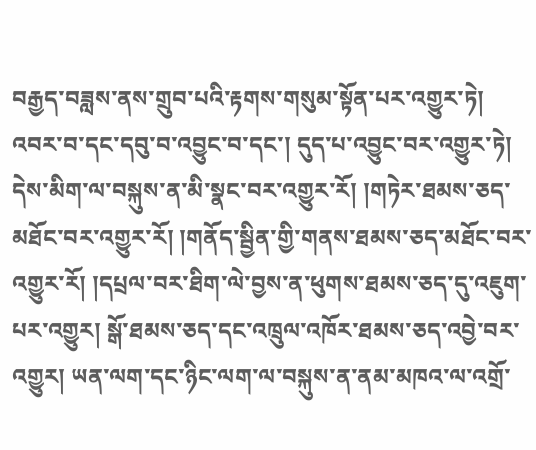བརྒྱད་བཟླས་ནས་གྲུབ་པའི་རྟགས་གསུམ་སྟོན་པར་འགྱུར་ཏེ། འབར་བ་དང་དབུ་བ་འབྱུང་བ་དང་། དུད་པ་འབྱུང་བར་འགྱུར་ཏེ། དེས་མིག་ལ་བསྐུས་ན་མི་སྣང་བར་འགྱུར་རོ། །གཏེར་ཐམས་ཅད་མཐོང་བར་འགྱུར་རོ། །གནོད་སྦྱིན་གྱི་གནས་ཐམས་ཅད་མཐོང་བར་འགྱུར་རོ། །དཔྲལ་བར་ཐིག་ལེ་བྱས་ན་ཕུགས་ཐམས་ཅད་དུ་འཇུག་པར་འགྱུར། སྒོ་ཐམས་ཅད་དང་འཁྲུལ་འཁོར་ཐམས་ཅད་འབྱེ་བར་འགྱུར། ཡན་ལག་དང་ཉིང་ལག་ལ་བསྐུས་ན་ནམ་མཁའ་ལ་འགྲོ་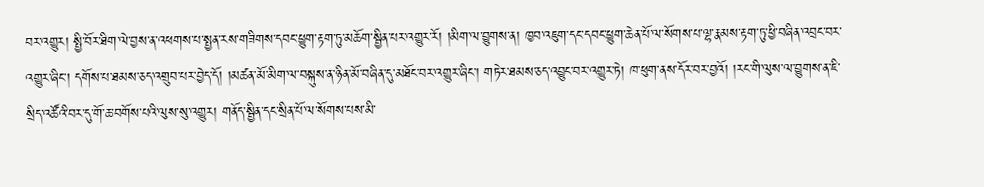བར་འགྱུར། སྤྱི་བོར་ཐིག་ལེ་བྱས་ན་འཕགས་པ་སྤྱན་རས་གཟིགས་དབང་ཕྱུག་རྟག་ཏུ་མཆོག་སྦྱིན་པར་འགྱུར་རོ། །མིག་ལ་བྱུགས་ན། ཁྱབ་འཇུག་དང་དབང་ཕྱུག་ཆེན་པོ་ལ་སོགས་པ་ལྷ་རྣམས་རྟག་ཏུ་ཕྱི་བཞིན་འབྲང་བར་འགྱུར་ཞིང་། དགོས་པ་ཐམས་ཅད་འགྲུབ་པར་བྱེད་དོ། །མཚན་མོ་མིག་ལ་བསྐུས་ན་ཉིན་མོ་བཞིན་དུ་མཐོང་བར་འགྱུར་ཞིང་། གཏེར་ཐམས་ཅད་འབྱུང་བར་འགྱུར་ཏེ། ཁ་ཕུག་ནས་དོར་བར་བྱའོ། །རང་གི་ལུས་ལ་བྱུགས་ན་ཇི་སྲིད་འཚོའི་བར་དུ་གོ་ཆ་བགོས་པའི་ལུས་སུ་འགྱུར། གནོད་སྦྱིན་དང་སྲིན་པོ་ལ་སོགས་པས་མི་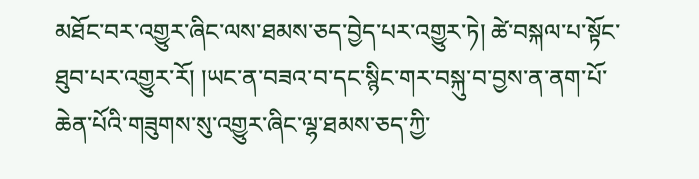མཐོང་བར་འགྱུར་ཞིང་ལས་ཐམས་ཅད་བྱེད་པར་འགྱུར་ཏེ། ཚེ་བསྐལ་པ་སྟོང་ཐུབ་པར་འགྱུར་རོ། །ཡང་ན་བཟའ་བ་དང་སྙིང་གར་བསྐུ་བ་བྱས་ན་ནག་པོ་ཆེན་པོའི་གཟུགས་སུ་འགྱུར་ཞིང་ལྷ་ཐམས་ཅད་ཀྱི་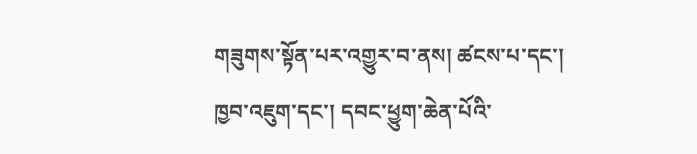གཟུགས་སྟོན་པར་འགྱུར་བ་ནས། ཚངས་པ་དང་། ཁྱབ་འཇུག་དང་། དབང་ཕྱུག་ཆེན་པོའི་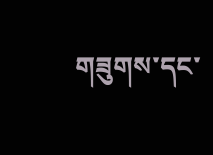གཟུགས་དང་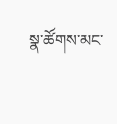སྣ་ཚོགས་མང་